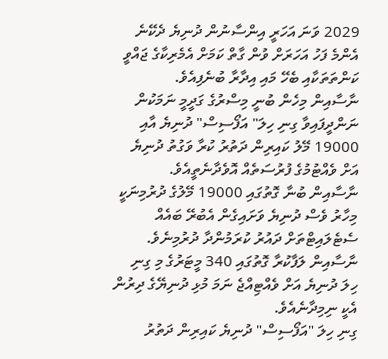2029 ވަނަ އަހަރީ އިންސާނުން ދުނިޔެ ދެކޭނެ އެންމެ ފަހު އަހަރަށް ވުން ގާތް ކަމަށް އެމެރިކާގެ ޖައްވީ ކަންތަތަކާއި ބެހޭ މައި އިދާރާ ބުނެފިއެވެ.
ނާސާއިން މިހެން ބުނީ މިސްރުގެ ގަދީމީ ނަމަކުން ނަންދީފައިވާ ގިނި ހިލަ" އަފޯސިސް" ދުނިޔެ އާއި 19000 މޭލު ކައިރިން ދަތުރު ކުރާ ވަގުތު ދުނިޔެ އަށް ވެއްޓުމުގެ ފުރުސަތެއް އޮވެދާނެތީއެވެ.
ނާސާއިން ބުނާ ގޮތުގައި 19000 މޭލުގެ ދުރުމިނަކީ މިހާރު ވެސް ދުނިޔެ ވަށައިގެން އެބުރޭ ބައެއް ސެޓެލައިޓްތަށް ދައުރު ކުރަމުންދާ ދުރުމިނެވެ.
ނާސާއިން ލަފާކުރާ ގޮތުގައި 340 މީޓަރުގެ މި ގިނި ހިލަ ދުނިޔެ އަށް ވެއްޓިއްޖެ ނަމަ މުޅި ދުނިޔޭގެ ދިރުން އެކީ ނިމިދާނެއެވެ.
ގިނި ހިލަ "އަފޯސިސް" ދުނިޔެ ކައިރިން ދަތުރު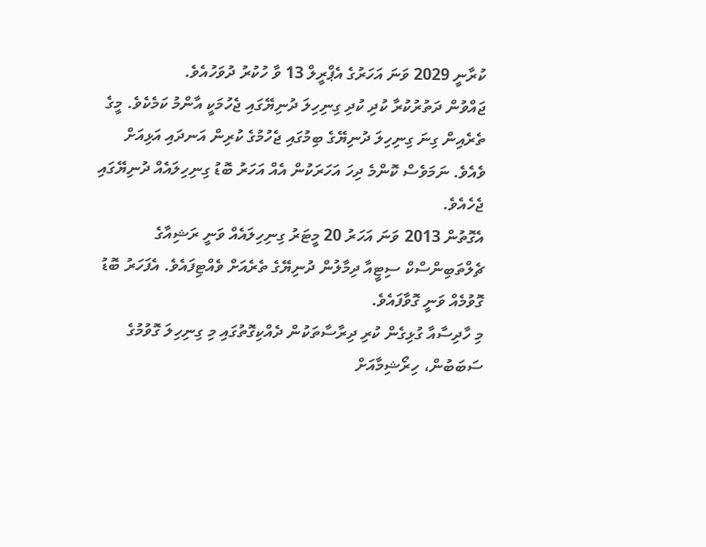ކުރާނީ 2029 ވަނަ އަހަރުގެ އެޕްރީލް 13 ވާ ހުކުރު ދުވަހުއެވެ.
ޖައްވުން ދަތުރުކުރާ ކުދި ކުދި ގިނިހިލަ ދުނިޔޭގައި ޖެހުމަކީ އާންމު ކަމެކެވެ. މީގެ ތެރެއިން ގިނަ ގިނިހިލަ ދުނިޔޭގެ ބިމުގައި ޖެހުމުގެ ކުރިން އަނދައި އަޅިއަށް ވެއެވެ. ނަމަވެސް ކޮންމެ ދިހަ އަހަރަކުން އެއް އަހަރު ބޮޑު ގިނިހިލައެއް ދުނިޔޭގައި ޖެހެއެވެ.
އެގޮތުން 2013 ވަނަ އަހަރު 20 މީޓަރު ގިނިހިލައެއް ވަނީ ރަޝިއާގެ ޗެލްތަބިންސްކް ސިޓީއާ ދިމާލުން ދުނިޔޭގެ ތެރެއަށް ވެއްޓިފައެވެ. އެފަހަރު ބޮޑު ގޮވުމެއް ވަނީ ގޮވާފައެވެ.
މި ހާދިސާއާ ގުޅިގެން ކުރި ދިރާސާތަކުން ދެއްކިގޮތުގައި މި ގިނިހިލަ ގޮވުމުގެ ސަބަބުން، ހިރޯޝިމާއަށް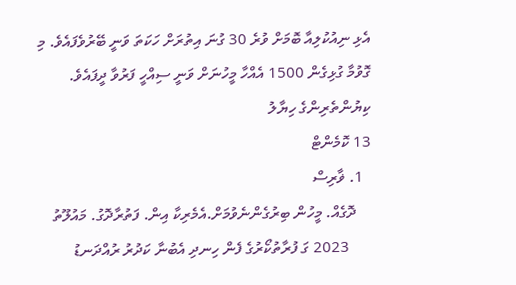އެޅި ނިއުކުލިއާ ބޮމަށް ވުރެ 30 ގުނަ އިތުރަށް ހަކަތަ ވަނީ ބޭރުވެފައެވެ. މި ގޮވުމާ ގުޅިގެން 1500 އެއްހާ މީހުނަށް ވަނީ ސިއްހީ ފަރުވާ ދީފައެވެ.
ކިޔުންތެރިންގެ ހިޔާލު
13 ކޮމެންޓް
  1. ޥާރިސް
    ދޮގެއް. މީހުން ބިރުގެންނެވުމަށް.އެމެރިކާ އިން. ފަތުރާދޮގު. މައުލޫތު
      2023 ގަ ފުރާތުކޯރުގެ ފެން ހިނދި އެބުނާ ކަދުރު ރުއްދަނޑު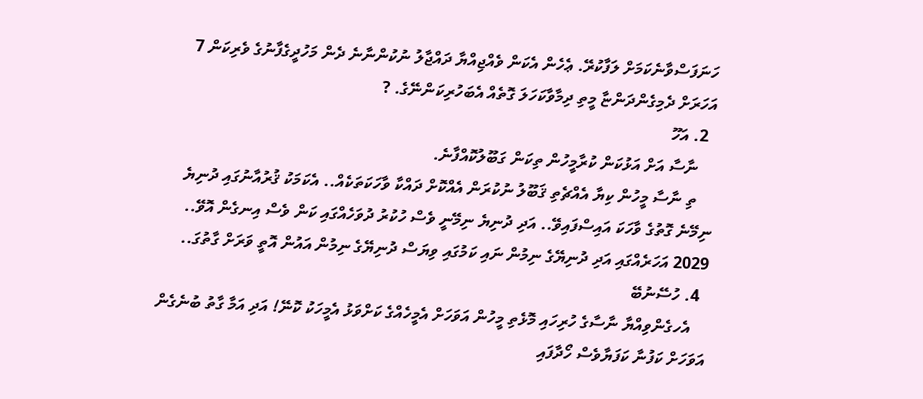ހަނަފަސްވާނެކަމަށް ލަފާކުރޭ. ޢެހެން އެކަން ވެއްޖިއްޔާ ދައްޖާލު ނުކުންނާނެ ދެން މަހުދީގެފާނުގެ ވެރިކަން 7 އަހަރަށް ދެމިގެންދަންޏާ މީތި ދިމާވާކަހަލަ ގޮތެއް އެބަހުރިކަންނޭގެ. ?
  2. އަހޫ
    ނާސާ އަށް އަޅުކަން ކުރާމީހުން ތިކަން ގަބޫލުކޮއްފާނެ.
    ތި ނާސާ މީހުން ކިޔާ އެއްޗެތި ޤަބޫލު ނުކުރަން އެއްކޮށް ދައްކާ ވާހަކަތަކެއް.. އެކަމަކު ޤުރުއާނުގައި ދުނިޔެ ނިމޭނެ ގޮތުގެ ވާހަކަ އައިސްފައިވޭ.. އަދި ދުނިޔެ ނިމޭނީ ވެސް ހުކުރު ދުވަހެއްގައި ކަން ވެސް އިނގެން އޮވޭ.. 2029 އަހަރެއްގައި އަދި ދުނިޔޭގެ ނިމުން ނައި ކަމުގައި ވިޔަސް ދުނިޔޭގެ ނިމުން އައުން އޮތީ ވަރަށް ގާތުގަ..
  4. ހުސޭނުބޭ
    އެހގެންވިއްޔާ ނާސާގެ ހުރިހައި މޮޅެތި މީހުން އަވަހަށް އެމީހެއްގެ ކަށްވަޅު އެމީހަކު ކޮނޭ! އަދި އަމާ ގާތު ބުނެގެން އަވަހަށް ކަފުނާ ކަފަޔާވެސް ހޯދާފައި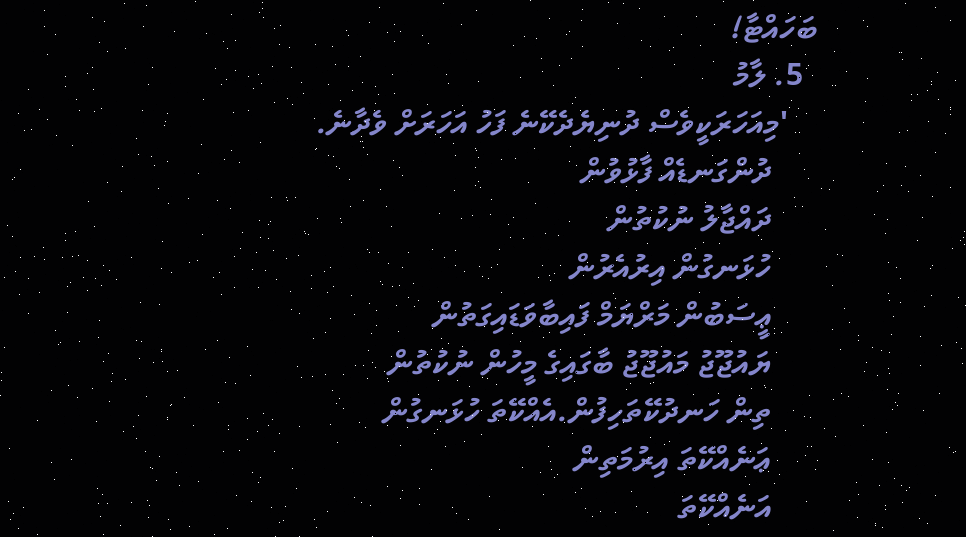ބަހައްޓާ!
  5. ލާމު
    'މިއަހަރަކީވެސް ދުނިޔެދެކޭނެ ފަހު އަހަރަށް ވެދާނެ.
      ދުންގަނޑެއް ފާޅުވުން
      ދައްޖާލު ނުކުތުން
      ހުޅަނގުން އިރުއެރުން
      ޢީސަބުން މަރްޔަމް ފައިބާވަޑައިގަތުން
      ޔައުޖޫޖު މައުޖޫޖު ބާގައިގެ މީހުން ނުކުތުން
      ތިން ހަނދުކޭތަހިފުން.އެއްކޭތަ ހުޅަނގުން
      ޢަނެއްކޭތަ އިރުމަތިން
      އަނެއްކޭތަ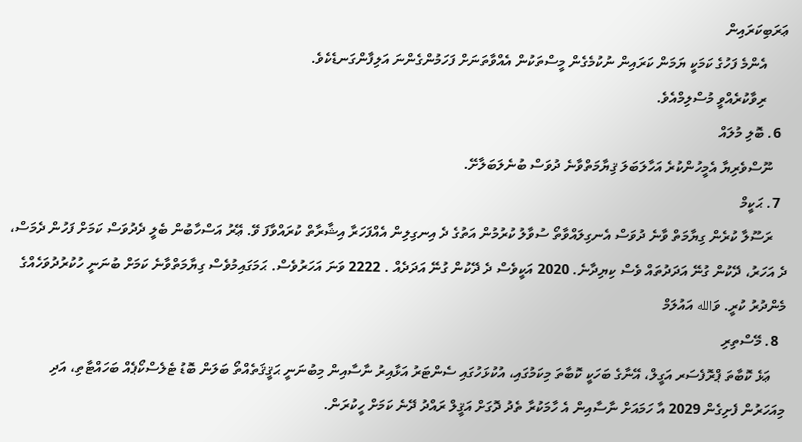ޢަރަބިކަރައިން
      އެންމެ ފަހުގެ ކަމަކީ ޔަމަން ކަރައިން ނުކުމެގެން މީސްތަކުން އެއްވާތަނަށް ފަހަމުންގެންނަ އަލިފާންގަނޑެކެވެ.
      ރިވާކުރެއްވީ މުސްލިމްއެވެ.
  6. ބޮލި މުލައް
    ނޫސްވެރިޔާ އެމީހުންކުރެ އަހާލަބަލަ ޤިޔާމަތްވާނެ ދުވަސް ބުނެލަބަލާށޭ.
  7. ޙަކީމް
    ރަސޫލާ ކުރެން ގިޔާމަތް ވާނެ ދުވަސް އެނގިލައްވާތޯ ސުވާލު ކުރުމުން އަތުގެ ދެ އިނގިލިން އެއްފަހަރާ އިޝާރާތް ކުރައްވާފަ ވޭ. ޢޭރު އަސްހާބުން ބެލީ ދެދުވަސް ކަމަށް ފަހުން ދެމަސް، ދެ އަހަރު، ދޭކުން ގުނޭ އަދަދުތައް ވެސް ކިޔިދާނެ. 2020 އަކީވެސް ދެ ދޭކުން ގުނޭ އަދަދެއް . 2222 ވަނަ އަހަރުވެސް. ޙަމަގައިމުވެސް ގިޔާމަތްވާނެ ކަމަށް ބުނަނީ ހުކުރުދުވަހެއްގެ މެންދުރު ކުރީ. ވަالله އައުލަމް
  8. މޭސްތިރި
    ޢަޅެ ކޮބާތަ ޕްރޮފެސަރ އަގީލް، އޭނާގެ ބަހަކީ ކޮބާތަ މިކަމުގައި، އުކުޅަހުގައި ސެންޓަރު އަޅާއިރު ނާސާއިން މިބުނަނީ ޙަޤީޤަތެއްތޯ ބަލަން ބޮޑު ޓެލެސްކޯޕެއް ބަހައްޓާތި، އަދި މިއަހަރުން ފެށިގެން 2029 އާ ހަމައަށް ނާސާއިން އެ ހާމަކުރާ ތެދު ދޮގަށް އަޤީލް ރައްދު ދޭނެ ކަމަށް ހީކުރަން.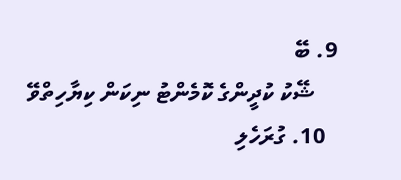9. ބޭ
    ޝޭކު ކުދީންގެ ކޮމެންޓު ނިކަން ކިޔާހިތްވޭ
  10. ގުރަހެލި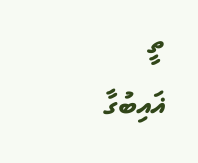ތީ ޣައިބުގާ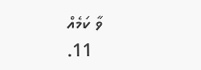ވާ ކަމެއް
  11.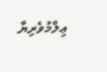ޢިލްމުވެރިޔާ